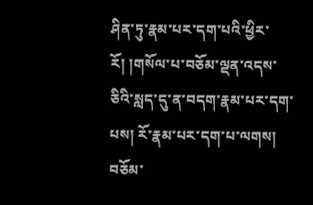ཤིན་ཏུ་རྣམ་པར་དག་པའི་ཕྱིར་རོ། །གསོལ་པ་བཅོམ་ལྡན་འདས་ཅིའི་སླད་དུ་ན་བདག་རྣམ་པར་དག་པས། རོ་རྣམ་པར་དག་པ་ལགས། བཅོམ་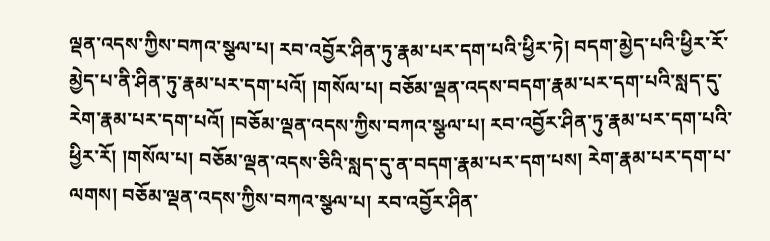ལྡན་འདས་ཀྱིས་བཀའ་སྩལ་པ། རབ་འབྱོར་ཤིན་ཏུ་རྣམ་པར་དག་པའི་ཕྱིར་ཏེ། བདག་མྱེད་པའི་ཕྱིར་རོ་མྱེད་པ་ནི་ཤིན་ཏུ་རྣམ་པར་དག་པའོ། །གསོལ་པ། བཅོམ་ལྡན་འདས་བདག་རྣམ་པར་དག་པའི་སླད་དུ་རེག་རྣམ་པར་དག་པའོ། །བཅོམ་ལྡན་འདས་ཀྱིས་བཀའ་སྩལ་པ། རབ་འབྱོར་ཤིན་ཏུ་རྣམ་པར་དག་པའི་ཕྱིར་རོ། །གསོལ་པ། བཅོམ་ལྡན་འདས་ཅིའི་སླད་དུ་ན་བདག་རྣམ་པར་དག་པས། རེག་རྣམ་པར་དག་པ་ལགས། བཅོམ་ལྡན་འདས་ཀྱིས་བཀའ་སྩལ་པ། རབ་འབྱོར་ཤིན་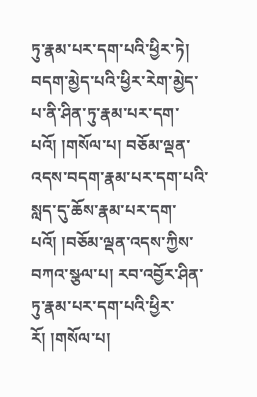ཏུ་རྣམ་པར་དག་པའི་ཕྱིར་ཏེ། བདག་མྱེད་པའི་ཕྱིར་རེག་མྱེད་པ་ནི་ཤིན་ཏུ་རྣམ་པར་དག་པའོ། །གསོལ་པ། བཅོམ་ལྡན་འདས་བདག་རྣམ་པར་དག་པའི་སླད་དུ་ཆོས་རྣམ་པར་དག་པའོ། །བཅོམ་ལྡན་འདས་ཀྱིས་བཀའ་སྩལ་པ། རབ་འབྱོར་ཤིན་ཏུ་རྣམ་པར་དག་པའི་ཕྱིར་རོ། །གསོལ་པ།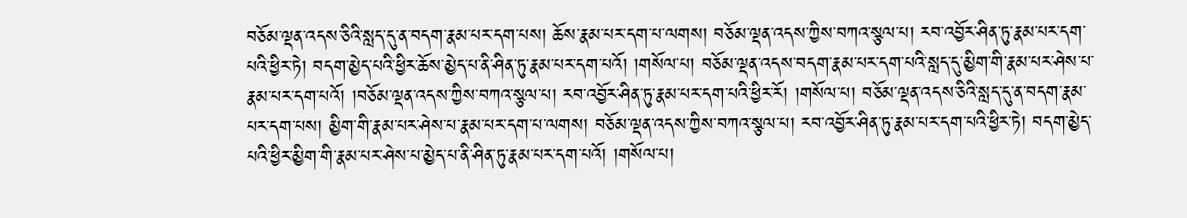བཅོམ་ལྡན་འདས་ཅིའི་སླད་དུ་ན་བདག་རྣམ་པར་དག་པས། ཆོས་རྣམ་པར་དག་པ་ལགས། བཅོམ་ལྡན་འདས་ཀྱིས་བཀའ་སྩལ་པ། རབ་འབྱོར་ཤིན་ཏུ་རྣམ་པར་དག་པའི་ཕྱིར་ཏེ། བདག་མྱེད་པའི་ཕྱིར་ཆོས་མྱེད་པ་ནི་ཤིན་ཏུ་རྣམ་པར་དག་པའོ། །གསོལ་པ། བཅོམ་ལྡན་འདས་བདག་རྣམ་པར་དག་པའི་སླད་དུ་མྱིག་གི་རྣམ་པར་ཤེས་པ་རྣམ་པར་དག་པའོ། །བཅོམ་ལྡན་འདས་ཀྱིས་བཀའ་སྩལ་པ། རབ་འབྱོར་ཤིན་ཏུ་རྣམ་པར་དག་པའི་ཕྱིར་རོ། །གསོལ་པ། བཅོམ་ལྡན་འདས་ཅིའི་སླད་དུ་ན་བདག་རྣམ་པར་དག་པས། མྱིག་གི་རྣམ་པར་ཤེས་པ་རྣམ་པར་དག་པ་ལགས། བཅོམ་ལྡན་འདས་ཀྱིས་བཀའ་སྩལ་པ། རབ་འབྱོར་ཤིན་ཏུ་རྣམ་པར་དག་པའི་ཕྱིར་ཏེ། བདག་མྱེད་པའི་ཕྱིར་མྱིག་གི་རྣམ་པར་ཤེས་པ་མྱེད་པ་ནི་ཤིན་ཏུ་རྣམ་པར་དག་པའོ། །གསོལ་པ།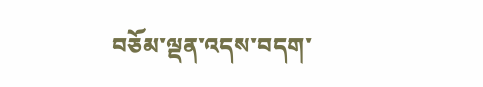བཅོམ་ལྡན་འདས་བདག་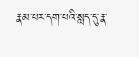རྣམ་པར་དག་པའི་སླད་དུ་རྣ་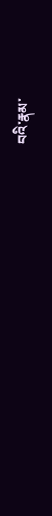བའི་རྣམ་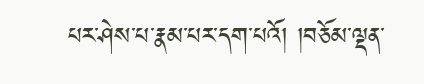པར་ཤེས་པ་རྣམ་པར་དག་པའོ། །བཅོམ་ལྡན་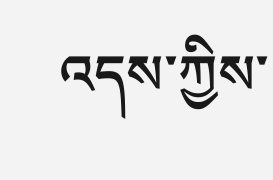འདས་ཀྱིས་